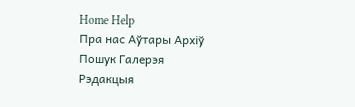Home Help
Пра нас Аўтары Архіў Пошук Галерэя Рэдакцыя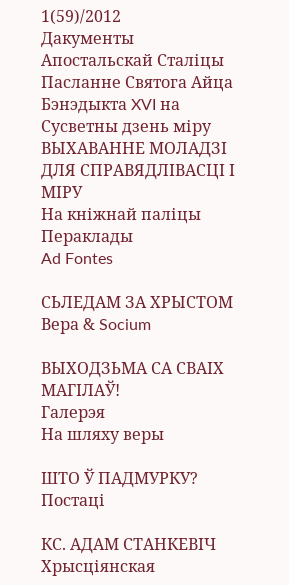1(59)/2012
Дакументы Апостальскай Сталіцы
Пасланне Святога Айца Бэнэдыкта XVI на Сусветны дзень міру
ВЫХАВАННЕ МОЛАДЗІ ДЛЯ СПРАВЯДЛІВАСЦІ І МІРУ
На кніжнай паліцы
Пераклады
Ad Fontes

СЬЛЕДАМ ЗА ХРЫСТОМ
Вера & Socium

ВЫХОДЗЬМА СА СВАІХ МАГІЛАЎ!
Галерэя
На шляху веры

ШТО Ў ПАДМУРКУ?
Постаці

КС. АДАМ СТАНКЕВІЧ
Хрысціянская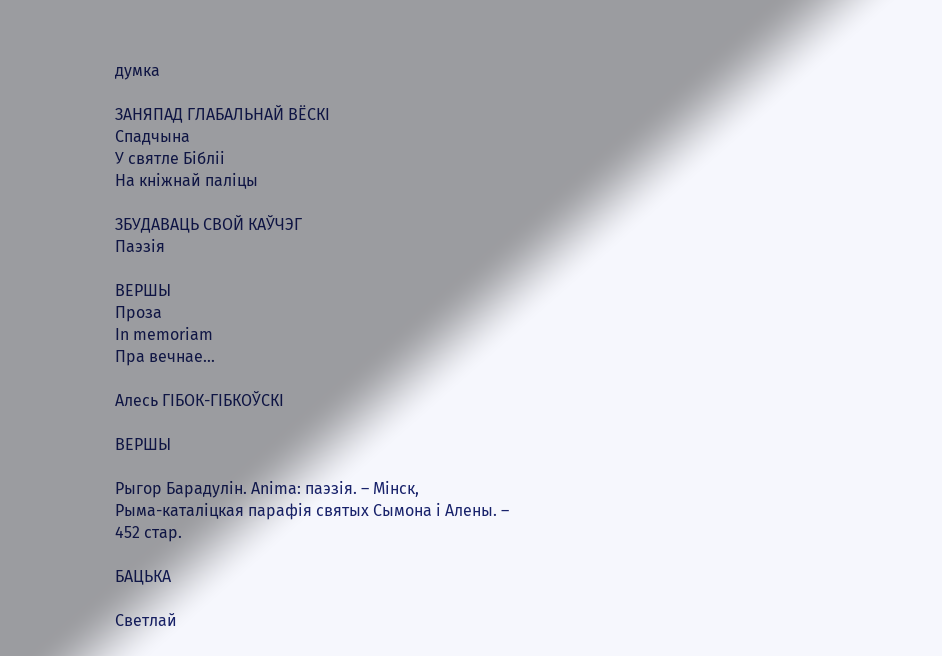думка

ЗАНЯПАД ГЛАБАЛЬНАЙ ВЁСКІ
Спадчына
У святле Бібліі
На кніжнай паліцы

ЗБУДАВАЦЬ СВОЙ КАЎЧЭГ
Паэзія

ВЕРШЫ
Проза
In memoriam
Пра вечнае...

Алесь ГІБОК-ГІБКОЎСКІ

ВЕРШЫ

Рыгор Барадулін. Anima: паэзія. – Мінск,
Рыма-каталіцкая парафія святых Сымона і Алены. –
452 стар.

БАЦЬКА

Светлай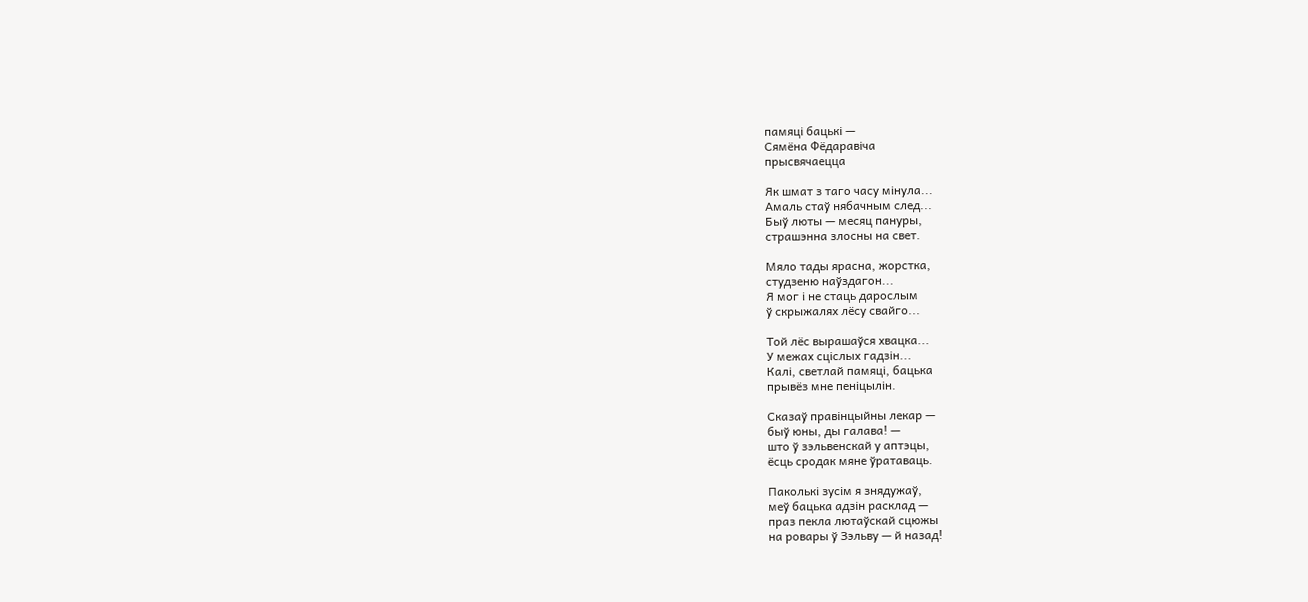памяці бацькі —
Сямёна Фёдаравіча
прысвячаецца

Як шмат з таго часу мінула...
Амаль стаў нябачным след...
Быў люты — месяц пануры,
страшэнна злосны на свет.

Мяло тады ярасна, жорстка,
студзеню наўздагон...
Я мог і не стаць дарослым
ў скрыжалях лёсу свайго...

Той лёс вырашаўся хвацка...
У межах сціслых гадзін...
Калі, светлай памяці, бацька
прывёз мне пеніцылін.

Сказаў правінцыйны лекар —
быў юны, ды галава! —
што ў зэльвенскай у аптэцы,
ёсць сродак мяне ўратаваць.

Паколькі зусім я знядужаў,
меў бацька адзін расклад —
праз пекла лютаўскай сцюжы
на ровары ў Зэльву — й назад!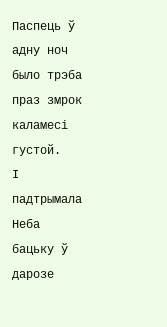Паспець ў адну ноч было трэба
праз змрок каламесі густой.
І падтрымала Неба
бацьку ў дарозе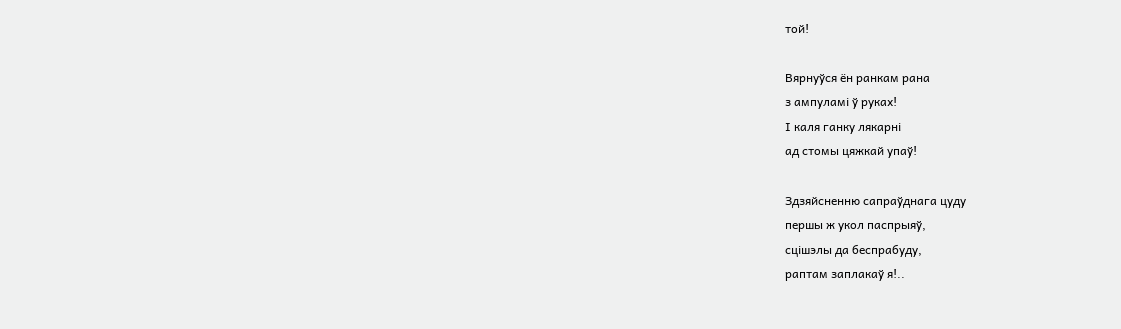той!

Вярнуўся ён ранкам рана
з ампуламі ў руках!
І каля ганку лякарні
ад стомы цяжкай упаў!

Здзяйсненню сапраўднага цуду
першы ж укол паспрыяў,
сцішэлы да беспрабуду,
раптам заплакаў я!..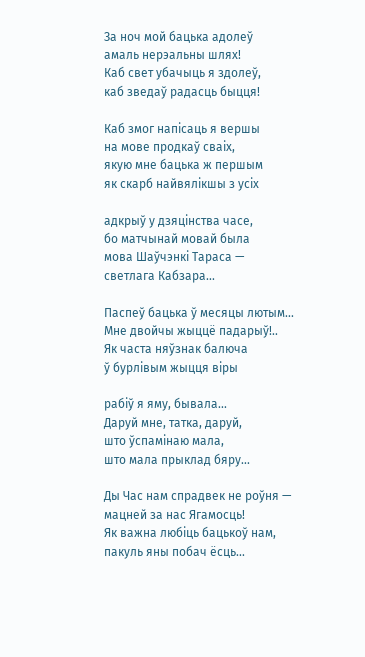За ноч мой бацька адолеў
амаль нерэальны шлях!
Каб свет убачыць я здолеў,
каб зведаў радасць быцця!

Каб змог напісаць я вершы
на мове продкаў сваіх,
якую мне бацька ж першым
як скарб найвялікшы з усіх

адкрыў у дзяцінства часе,
бо матчынай мовай была
мова Шаўчэнкі Тараса —
светлага Кабзара...

Паспеў бацька ў месяцы лютым...
Мне двойчы жыццё падарыў!..
Як часта няўзнак балюча
ў бурлівым жыцця віры

рабіў я яму, бывала...
Даруй мне, татка, даруй,
што ўспамінаю мала,
што мала прыклад бяру...

Ды Час нам спрадвек не роўня —
мацней за нас Ягамосць!
Як важна любіць бацькоў нам,
пакуль яны побач ёсць...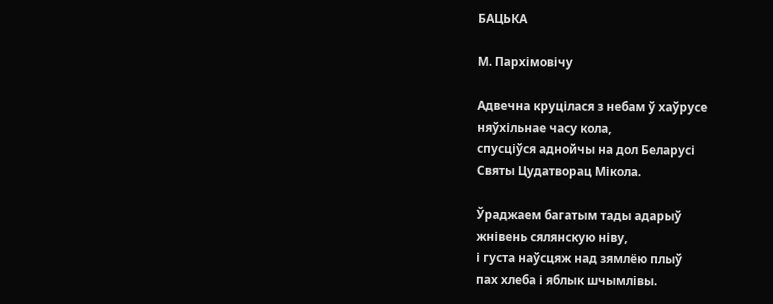БАЦЬКА

М. Пархімовічу

Адвечна круцілася з небам ў хаўрусе
няўхільнае часу кола,
спусціўся аднойчы на дол Беларусі
Святы Цудатворац Мікола.

Ўраджаем багатым тады адарыў
жнівень сялянскую ніву,
і густа наўсцяж над зямлёю плыў
пах хлеба і яблык шчымлівы.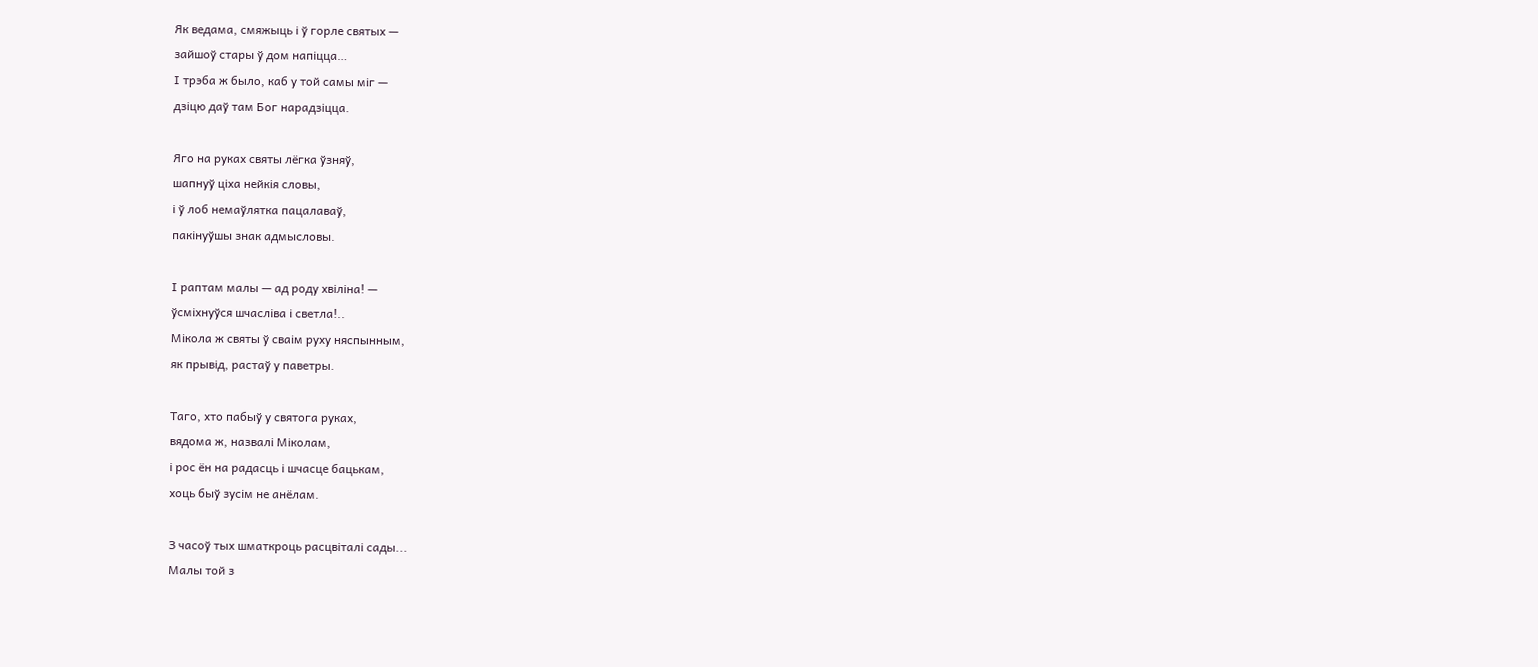Як ведама, смяжыць і ў горле святых —
зайшоў стары ў дом напіцца…
І трэба ж было, каб у той самы міг —
дзіцю даў там Бог нарадзіцца.

Яго на руках святы лёгка ўзняў,
шапнуў ціха нейкія словы,
і ў лоб немаўлятка пацалаваў,
пакінуўшы знак адмысловы.

І раптам малы — ад роду хвіліна! —
ўсміхнуўся шчасліва і светла!..
Мікола ж святы ў сваім руху няспынным,
як прывід, растаў у паветры.

Таго, хто пабыў у святога руках,
вядома ж, назвалі Міколам,
і рос ён на радасць і шчасце бацькам,
хоць быў зусім не анёлам.

З часоў тых шматкроць расцвіталі сады...
Малы той з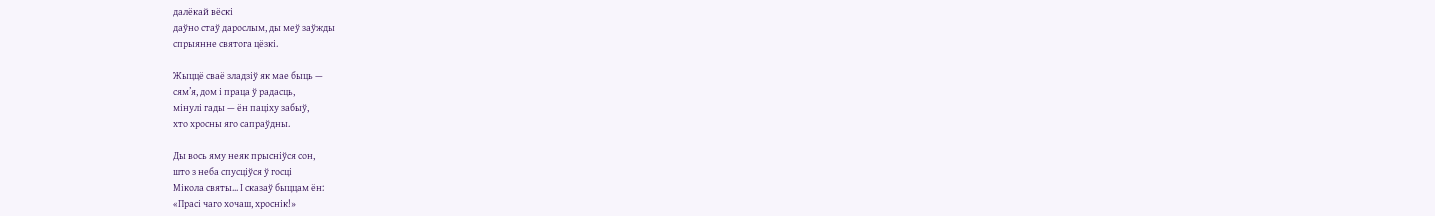далёкай вёскі
даўно стаў дарослым, ды меў заўжды
спрыянне святога цёзкі.

Жыццё сваё зладзіў як мае быць —
сям’я, дом і праца ў радасць,
мінулі гады — ён паціху забыў,
хто хросны яго сапраўдны.

Ды вось яму неяк прысніўся сон,
што з неба спусціўся ў госці
Мікола святы... І сказаў быццам ён:
«Прасі чаго хочаш, хроснік!»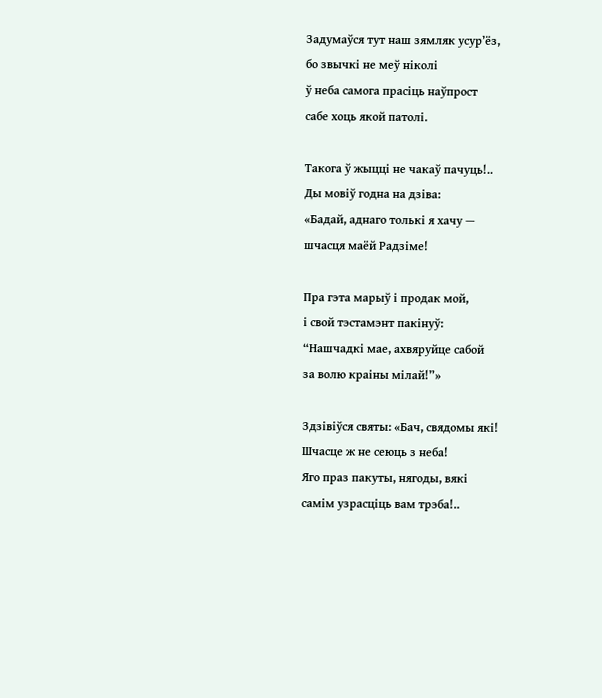Задумаўся тут наш зямляк усур’ёз,
бо звычкі не меў ніколі
ў неба самога прасіць наўпрост
сабе хоць якой патолі.

Такога ў жыцці не чакаў пачуць!..
Ды мовіў годна на дзіва:
«Бадай, аднаго толькі я хачу —
шчасця маёй Радзіме!

Пра гэта марыў і продак мой,
і свой тэстамэнт пакінуў:
“Нашчадкі мае, ахвяруйце сабой
за волю краіны мілай!”»

Здзівіўся святы: «Бач, свядомы які!
Шчасце ж не сеюць з неба!
Яго праз пакуты, нягоды, вякі
самім узрасціць вам трэба!..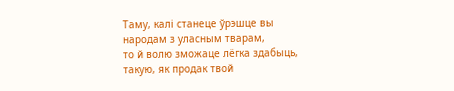Таму, калі станеце ўрэшце вы
народам з уласным тварам,
то й волю зможаце лёгка здабыць,
такую, як продак твой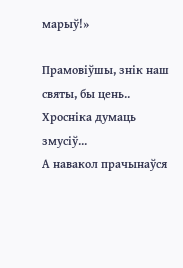марыў!»

Прамовіўшы, знік наш святы, бы цень..
Хросніка думаць змусіў...
А навакол прачынаўся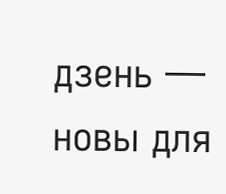дзень —
новы для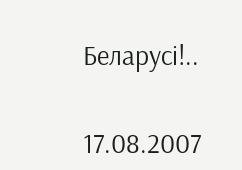Беларусі!..

17.08.2007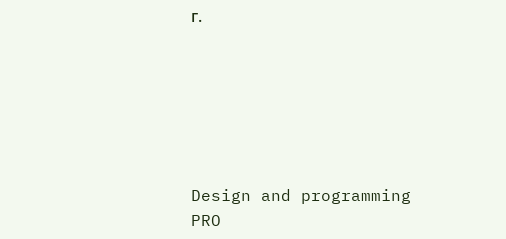г.






Design and programming
PRO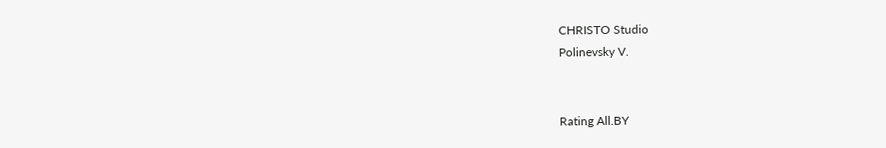CHRISTO Studio
Polinevsky V.


Rating All.BY